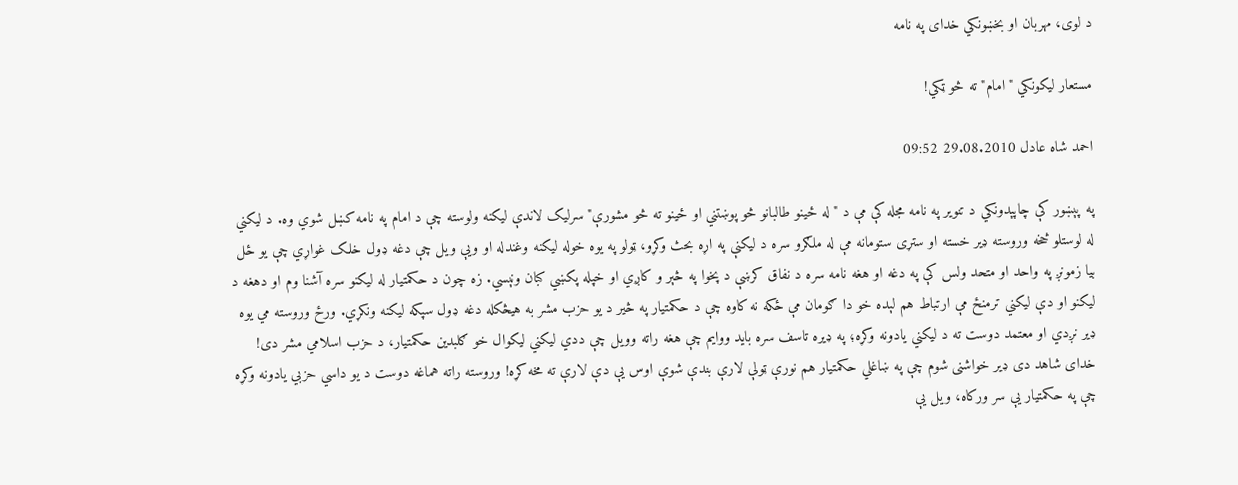د لوی، مهربان او بخښونکي خدای په نامه

مستعار ليکونکي "امام" ته څو ټکي!

احمد شاه عادل 29.08.2010 09:52

په پېښور کې چاپېدونکي د تنوير په نامه مجله کې مې د " له ځينو طالبانو څو پوښتني او ځينو ته څو مشورې" سرلیک لاندې ليکنه ولوسته چې د امام په نامه کښل شوي وه. د ليکني له لوستلو څخه وروسته ډير خسته او ستړى ستومانه مې له ملګرو سره د ليکنې په اړه بحث وکړو، ټولو په يوه خوله ليکنه وغندله او ويې ويل چې دغه ډول خلک غواړي چې يو ځل بيا زمونږ په واحد او متحد ولس کې په دغه او هغه نامه سره د نفاق کرښې د پخوا په څېر و کاږي او خپله پکښي کبان ونېسي. زه چون د حکمتيار له ليکنو سره آشنا وم او دهغه د ليکنو او دې ليکني ترمنځ مې ارتباط هم لېده خو دا ګومان مې ځکه نه کاوه چې د حکمتيار په څير د يو حزب مشر به هيڅکله دغه ډول سپکه ليکنه ونکړي. ورځ وروسته مي يوه ډير نږدي او معتمد دوست ته د ليکني يادونه وکړه؛ په ډيره تاسف سره بايد ووايم چې هغه راته وويل چې ددي ليکني ليکوال خو ګلبدين حکمتيار، د حزب اسلامي مشر دى! خداى شاهد دى ډير خواشنى شوم چې په ښاغلي حکمتيار هم نورې ټولې لارې بندې شوې اوس يې دې لارې ته مخه کړه! وروسته راته هماغه دوست د يو داسي حزبي يادونه وکړه چې په حکمتيار يې سر ورکاه، ويل يې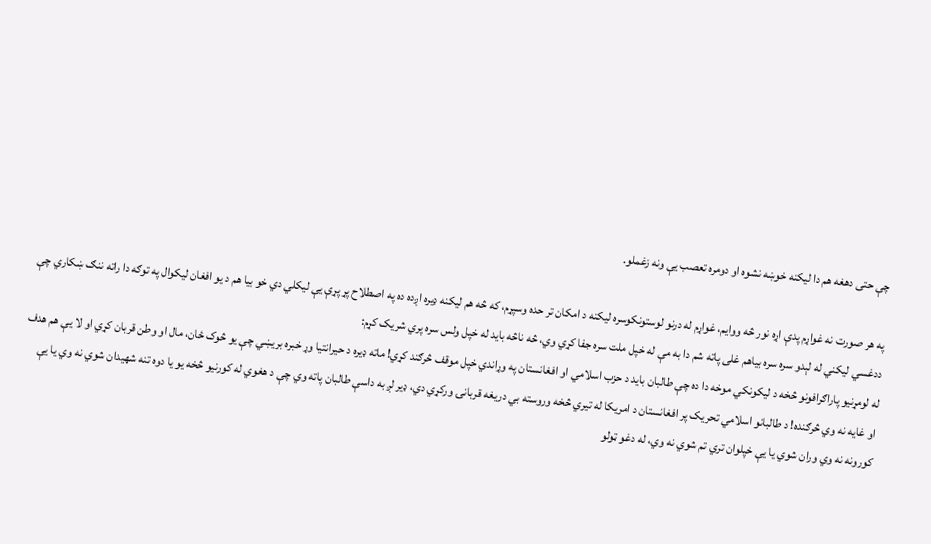چې حتى دهغه هم دا ليکنه خوښه نشوه او دومره تعصب يې ونه زغملو.

په هر صورت نه غواړم پدې اړه نور څه ووايم، غواړم له درنو لوستونکوسره ليکنه د امکان تر حده وسپړم، که څه هم ليکنه ډيره اږده ده په اصطلاح پړ پړې يې ليکلي دي خو بيا هم د يو افغان ليکوال په توګه دا راته ننګ ښکاري چې ددغسي ليکني له لېدو سره سره بياهم غلى پاته شم دا به مې له خپل ملت سره جفا کړي وي، څه ناڅه بايد له خپل ولس سره پري شريک کړم:
له لومړنيو پاراګرافونو څخه د ليکونکي موخه دا ده چې طالبان بايد د حزب اسلامي او افغانستان په وړاندي خپل موقف څرګند کړي! ماته ډيره د حيرانتيا وړ خبره بريښي چې يو څوک ځان، مال او وطن قربان کړي او لا يې هم هدف او غايه نه وي څرګنده! د طالبانو اسلامي تحريک پر افغانستان د امريکا له تيري څخه وروسته بي دريغه قربانۍ ورکړي دي، ډير لږ به داسې طالبان پاته وي چې د هغوي له کورنيو څخه يو يا دوه تنه شهيدان شوي نه وي يا يې کورونه نه وي وران شوي يا يې خپلوان تري تم شوي نه وي، له دغو ټولو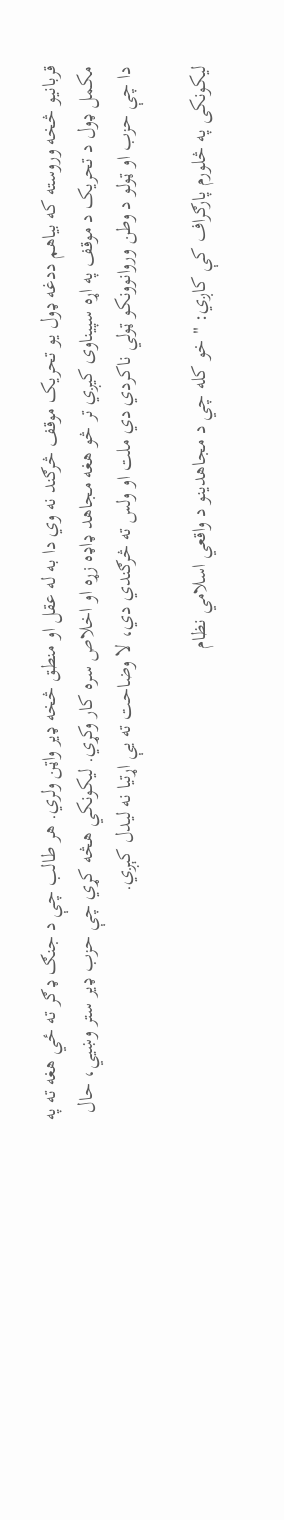قربانيو څخه وروسته که بياهم ددغه ډول يو تحريک موقف څرګند نه وي دا به له عقل او منطق څخه ډير واټن ولري. هر طالب چې د جنګ ډګر ته ځي هغه ته په مکمل ډول د تحريک د موقف په اړه سپيناوى کيږي تر څو هغه مجاهد ډاډه زړه او اخلاص سره کار وکړي. ليکونکي هڅه کړي چې حزب ډير ستر وښيي، حال دا چې حزب او ټولو د وطن وروانوونکو ټولي ناکردي دي ملت او ولس ته څرګندي دي، لا وضاحت ته يې اړتيا نه ليدل کېږي.

ليکونکى په څلورم پارګراف کې کاږي: " خو كله چي د مجاهدينو د واقعي اسلامي نظام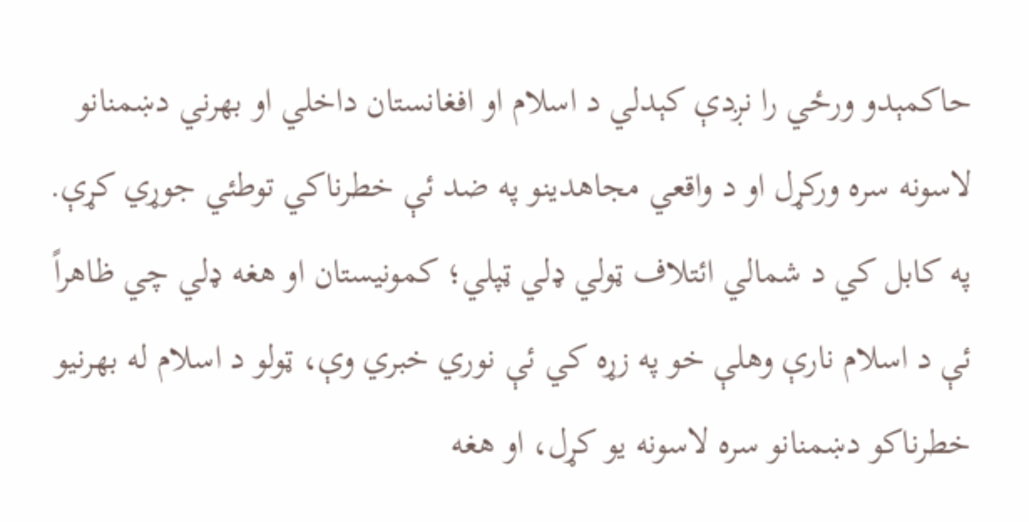حاكمېدو ورځي را نږدې كېدلي د اسلام او افغانستان داخلي او بهرني دښمنانو لاسونه سره وركړل او د واقعي مجاهدينو په ضد ئې خطرناكي توطئي جوړي كړې. په كابل كي د شمالي ائتلاف ټولي ډلي ټپلي؛ كمونيستان او هغه ډلي چي ظاهراً ئې د اسلام نارې وهلې خو په زړه كي ئې نوري خبري وې، ټولو د اسلام له بهرنيو خطرناكو دښمنانو سره لاسونه يو كړل، او هغه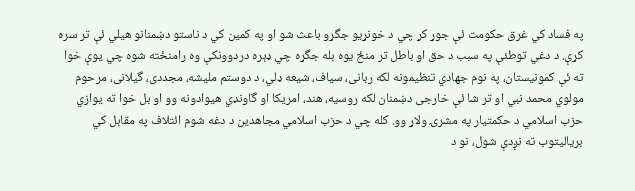په فساد كي غرق حكومت ئې جوړ كړ چي د خونړيو جگړو باعث شو او په كمين كي د ناستو دښمنانو هيلي ئې تر سره كړې. د دغي توطئې په سبب د حق او باطل تر منځ يوه بله جگړه چي ډېره دردوونكې وه رامنځته شوه چي يوې خوا ته ئې كمونيستان، په نوم جهادي تنظيمونه لكه ربانى، سياف، شيعه ډلي، د دوستم مليشه، مجددى، گيلانى، مرحوم مولوي محمد نبي او تر شا ئې خارجى دښمنان لكه روسيه، هند، امريكا او گاونډي هيوادونه وو او بل خوا ته يوازي حزب اسلامي د حكمتيار په مشرۍ ولاړ وو. كله چي د حزب اسلامي مجاهدين د دغه شوم ائتلاف په مقابل كي برياليتوب ته نږدې شول، نو د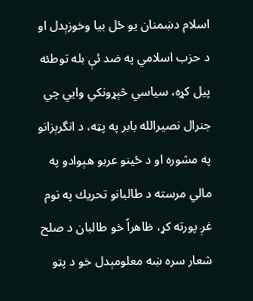اسلام دښمنان يو ځل بيا وخوزېدل او د حزب اسلامي په ضد ئې بله توطئه پيل كړه، سياسي څېړونكي وايي چي جنرال نصيرالله بابر په پټه، د انگرېزانو په مشوره او د ځينو عربو هېوادو په مالي مرسته د طالبانو تحريك په نوم غږ پورته كړ، ظاهراً خو طالبان د صلح شعار سره ښه معلومېدل خو د پټو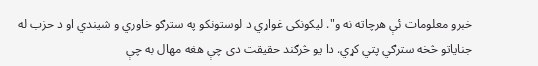خبرو معلومات ئې هرچاته نه و". ليکونکى غواړي د لوستونکو په سترګو خاوري و شيندي او د حزب له جناياتو څخه سترګي پتي کړي. دا يو څرګند حقيقت دى چې هغه مهال به چې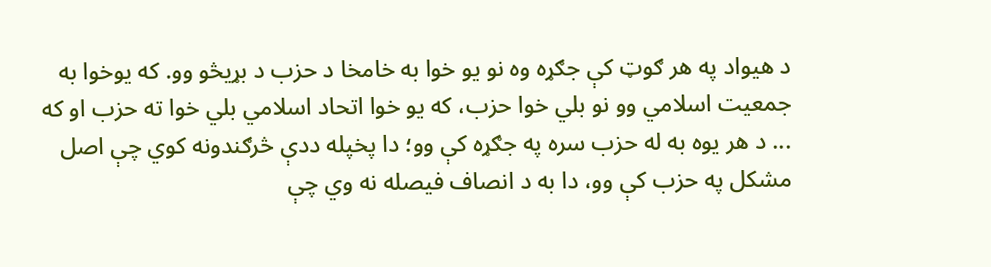د هيواد په هر ګوټ کې جګړه وه نو يو خوا به خامخا د حزب د بړيڅو وو. که يوخوا به جمعيت اسلامي وو نو بلي خوا حزب، که يو خوا اتحاد اسلامي بلي خوا ته حزب او که ... د هر يوه به له حزب سره په جګړه کې وو؛ دا پخپله ددې څرګندونه کوي چې اصل مشکل په حزب کې وو، دا به د انصاف فيصله نه وي چې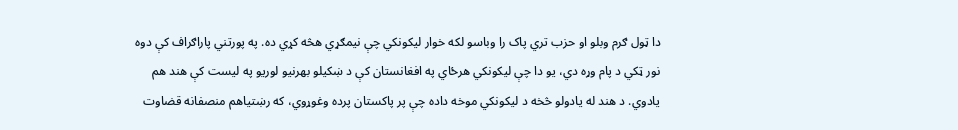دا ټول ګرم وبلو او حزب تري پاک را وباسو لکه خوار ليکونکي چې نيمګړي هڅه کړي ده. په پورتني پاراګراف کې دوه نور ټکي د پام وړه دي، يو دا چې ليکونکي هرځاي په افغانستان کې د ښکيلو بهرنيو لوريو په ليست کې هند هم يادوي. د هند له يادولو څخه د ليکونکي موخه داده چې پر پاکستان پرده وغوړوي، که رښتياهم منصفانه قضاوت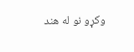وکړو نو له هند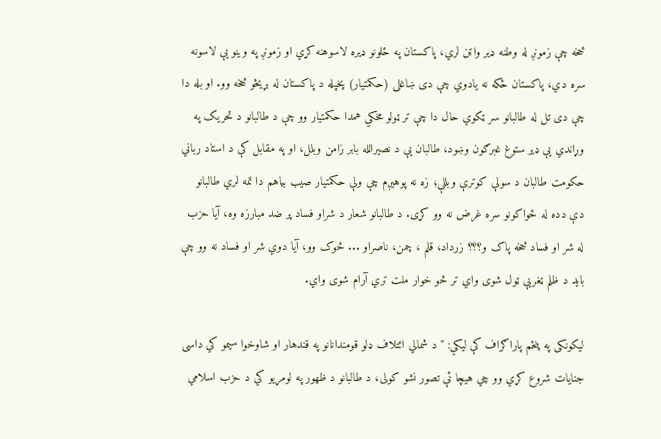څخه چې زمونږ له وطنه ډير واټن لري، پاکستان په ځلونو ډيره لاسوهنه کړي او زمونږ په وينو يې لاسونه سره دي، پاکستان ځکه نه يادوي چې دى ښاغلى (حکمتيار) پخپله د پاکستان له بړيڅو څخه وو. او بله دا چې دى تل له طالبانو سر ټکوي حال دا چې تر ټولو مخکي همدا حکمتيار وو چې د طالبانو د تحريک په وړاندي يې ډير ستوغ غبرګون وښود، طالبان يې د نصيرالله بابر زامن وبلل، او په مقابل کې د استاد رباني حکومت طالبان د سولې کوترې وبللې؛ زه نه پوهيږم چې ولې حکمتيار صيب بياهم دا تمه لري طالبانو دې دده له ځواکونو سره غرض نه وو کړى. د طالبانو شعار د شراو فساد پر ضد مبارزه وه، آيا حزب له شر او فساد څخه پاک و؟؟؟ زرداد، قلم ، چمن، ناصراو ... څوک وو، آيا دوي شر او فساد نه وو چې بايد د ظلم ټغريې ټول شوى واي تر څو خوار ملت تري آرام شوى واي.

ليکونکى په پنځم پاراګراف کې ليکي: " د شمالي ائتلاف ډلو قومندانانو په قندهار او شاوخوا سيمو كي داسى جنايات شروع كړي وو چي هيچا ئې تصور نشو كولى، د طالبانو د ظهور په لومړيو كي د حزب اسلامي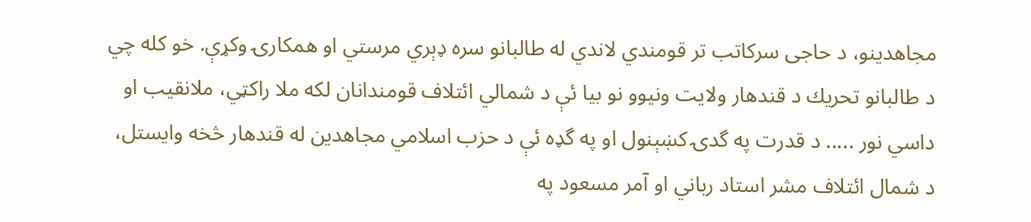مجاهدينو، د حاجى سركاتب تر قومندي لاندي له طالبانو سره ډېري مرستي او همكارۍ وكړې. خو كله چي د طالبانو تحريك د قندهار ولايت ونيوو نو بيا ئې د شمالي ائتلاف قومندانان لكه ملا راكټي، ملانقيب او داسي نور ..... د قدرت په گدۍ كښېنول او په گډه ئې د حزب اسلامي مجاهدين له قندهار څخه وايستل، د شمال ائتلاف مشر استاد رباني او آمر مسعود په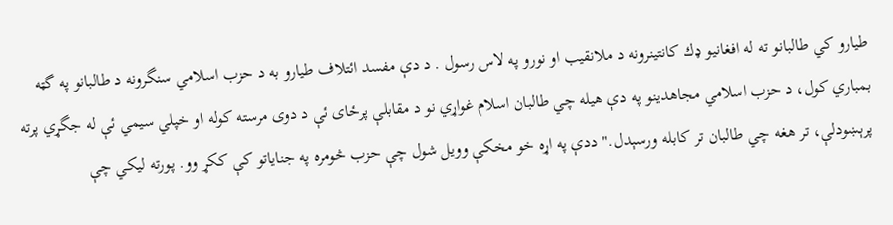طيارو كي طالبانو ته له افغانيو ډك كانتينرونه د ملانقيب او نورو په لاس رسول . د دې مفسد ائتلاف طيارو به د حزب اسلامي سنگرونه د طالبانو په گټه بمباري كول، د حزب اسلامي مجاهدينو په دې هيله چي طالبان اسلام غواړي نو د مقابلې پرځاى ئې د دوى مرسته كوله او خپلي سيمي ئې له جگړي پرته پرېښودلې، تر هغه چي طالبان تر كابله ورسېدل." ددې په اړه خو مخکې وويل شول چې حزب څومره په جناياتو کې ککړ وو. پورته ليکي چې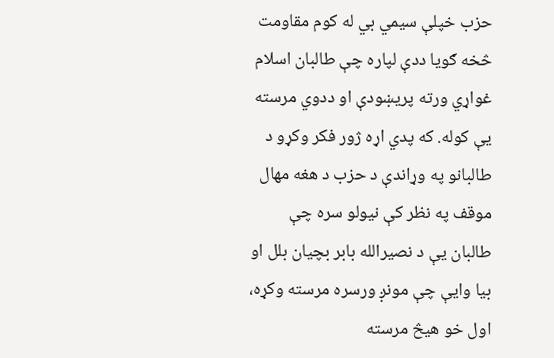حزب خپلې سيمي بي له کوم مقاومت څخه ګويا ددې لپاره چې طالبان اسلام غواړي ورته پريښودې او ددوي مرسته يې کوله. که پدي اړه ژور فکر وکړو د طالبانو په وړاندې د حزب د هغه مهال موقف په نظر کې نيولو سره چې طالبان يې د نصيرالله بابر بچيان بلل او بيا وايې چې مونږ ورسره مرسته وکړه، اول خو هيڅ مرسته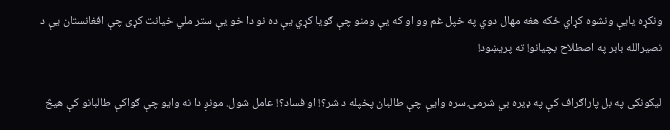ونکړه يايې ونشوه کړاي ځکه هغه مهال دوي په خپل غم وو او که يې ومنو چې ګويا کړي يې ده نو دا خو يې ستر ملي خيانت کړى چې افغانستان يې د نصيرالله بابر په اصطلاح بچيانو! ته پريښود!

ليکونکى په بل پاراګراف کې په ډيره بي شرمۍ سره وايې چې طالبان پخپله د شر؟! او فساد؟! عامل شول. مونږ دا نه وايو چې ګواکې طالبانو کې هيڅ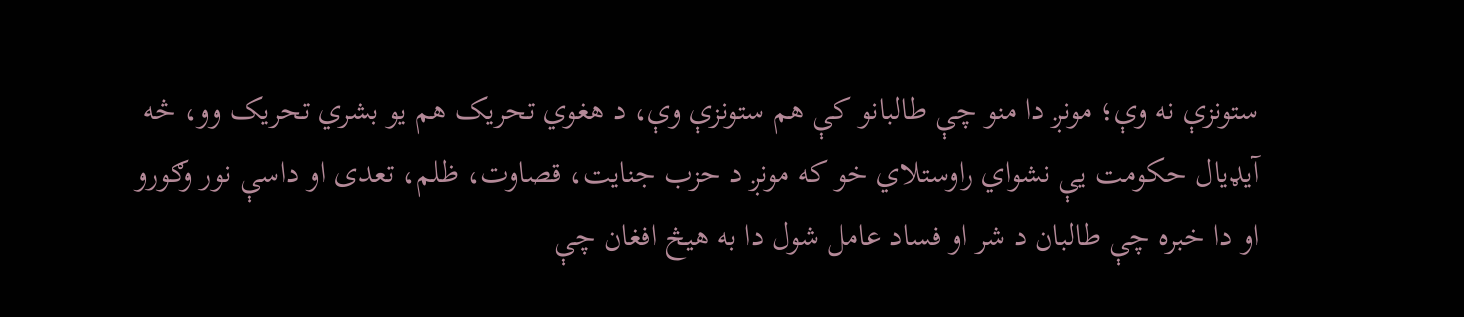ستونزې نه وې؛ مونږ دا منو چې طالبانو کې هم ستونزې وې، د هغوي تحريک هم يو بشري تحريک وو، څه آيډيال حکومت يې نشواي راوستلاي خو که مونږ د حزب جنايت، قصاوت، ظلم، تعدى او داسې نور وګورو او دا خبره چې طالبان د شر او فساد عامل شول دا به هيڅ افغان چې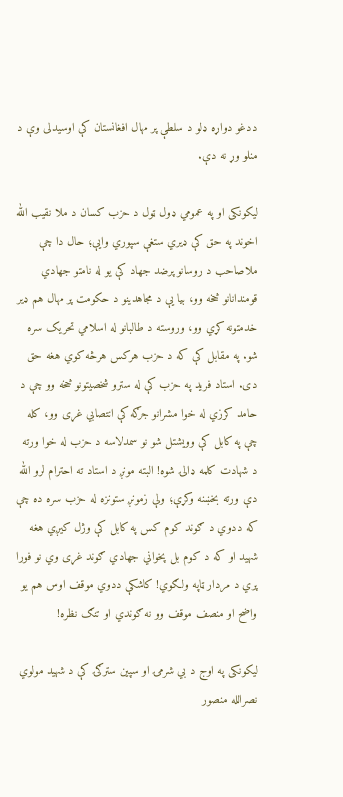ددغو دواړه ډلو د سلطې پر مهال افغانستان کې اوسيدلى وې د منلو وړ نه دې.

ليکونکى او په عمومي ډول ټول د حزب کسان د ملا نقيب الله اخوند په حق کې ډيري ستغې سپوري وايې؛ حال دا چې ملاصاحب د روسانو پرضد جهاد کې يو له نامتو جهادي قومندانانو څخه وو، بيا يې د مجاهدينو د حکومت پر مهال هم ډير خدمتونه کړي وو، وروسته د طالبانو له اسلامي تحريک سره شو. په مقابل کې که د حزب هرکس هرڅه کوي هغه حق دى. استاد فريد په حزب کې له سترو شخصيتونو څخه وو چې د حامد کرزي له خوا مشرانو جرګه کې انتصابي غړى وو، کله چې په کابل کې وويشتل شو نو سمدلاسه د حزب له خوا ورته د شهادت کلمه ډالۍ شوه! البته مونږ د استاد ته احترام لرو الله دې ورته بخښنه وکړې؛ ولې زمونږ ستونزه له حزب سره ده چې که ددوي د ګوند کوم کس په کابل کې وژل کيږي هغه شهيد او که د کوم بل پخواني جهادي ګوند غړى وي نو فورا پري د مردار ټاپه ولګوي! کاشکې ددوي موقف اوس هم يو واضح او منصف موقف وو نه ګوندي او تنګ نظره!

ليکونکى په اوج د بي شرمۍ او سپين سترګۍ کې د شهيد مولوي نصرالله منصور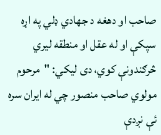صاحب او دهغه د جهادي ډلي په اړه سپکې او له عقل او منطقه ليري څرګندونې کوي، دى ليکي: "مرحوم مولوي صاحب منصور چي له ايران سره ئې نږدې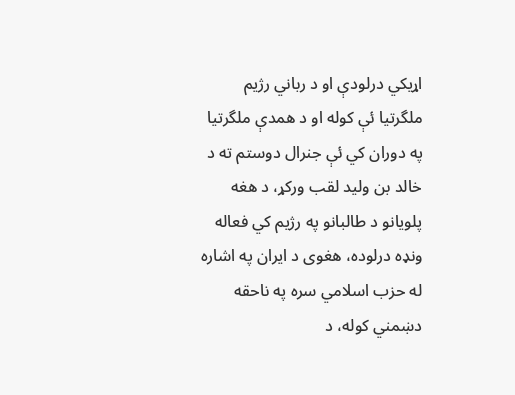اړيكي درلودې او د رباني رژيم ملگرتيا ئې كوله او د همدې ملگرتيا په دوران كي ئې جنرال دوستم ته د خالد بن وليد لقب وركړ، د هغه پلويانو د طالبانو په رژيم كي فعاله ونډه درلوده، هغوى د ايران په اشاره له حزب اسلامي سره په ناحقه دښمني كوله، د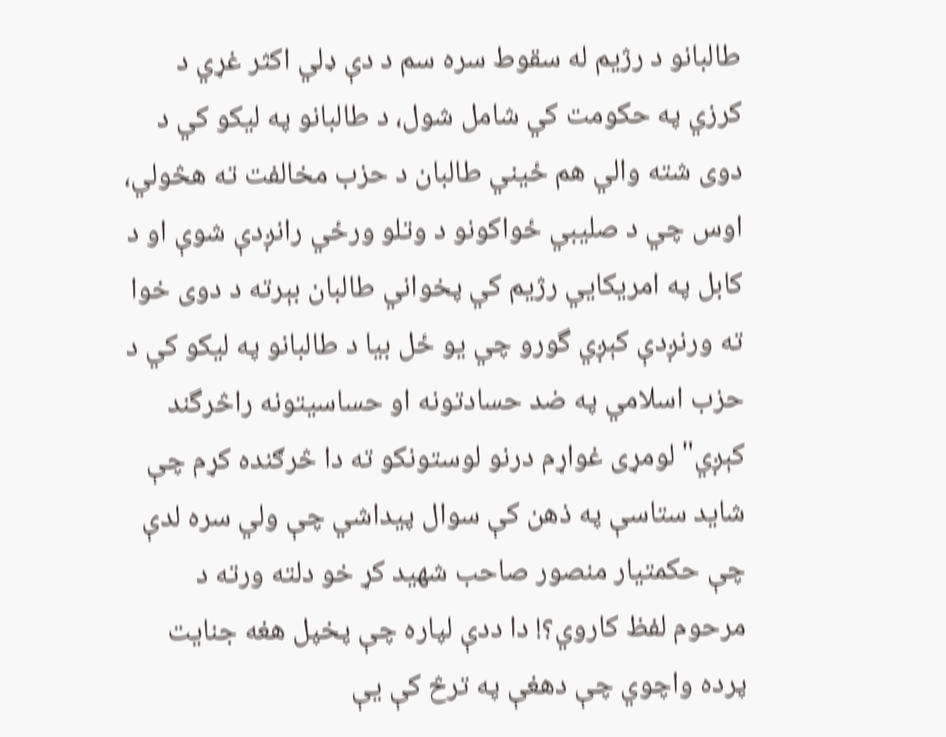طالبانو د رژيم له سقوط سره سم د دې ډلي اكثر غړي د كرزي په حكومت كي شامل شول، د طالبانو په ليكو كي د دوى شته والي هم ځيني طالبان د حزب مخالفت ته هڅولي، اوس چي د صليبي ځواكونو د وتلو ورځي رانږدې شوې او د كابل په امريكايي رژيم كي پخواني طالبان بېرته د دوى خوا ته ورنږدې كېږي گورو چي يو ځل بيا د طالبانو په ليكو كي د حزب اسلامي په ضد حسادتونه او حساسيتونه راڅرگند كېږي" لومړى غواړم درنو لوستونکو ته دا څرګنده کړم چې شايد ستاسې په ذهن کې سوال پيداشي چې ولي سره لدې چې حکمتيار منصور صاحب شهيد کړ خو دلته ورته د مرحوم لفظ کاروي؟! دا ددې لپاره چې پخپل هغه جنايت پرده واچوي چې دهغې په ترڅ کې يې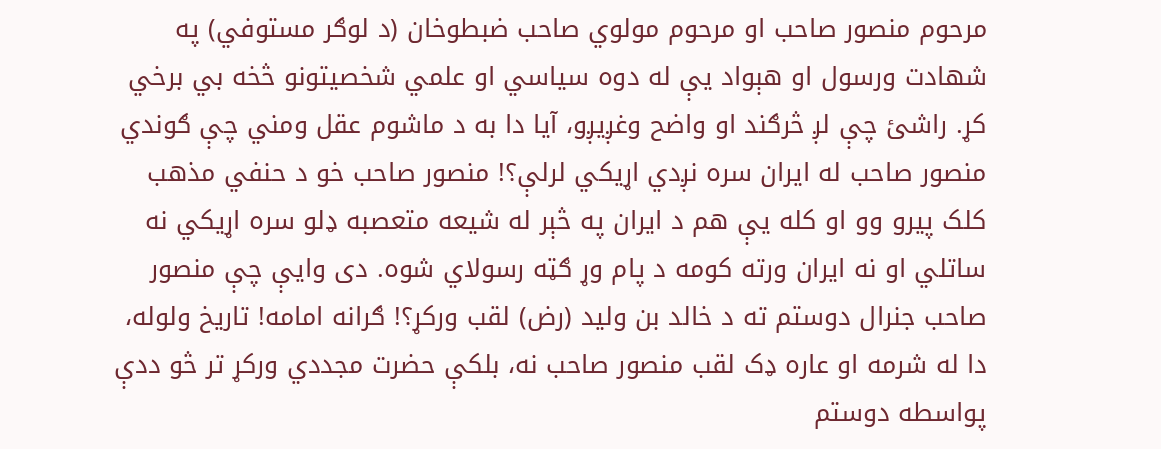مرحوم منصور صاحب او مرحوم مولوي صاحب ضبطوخان (د لوګر مستوفي) په شهادت ورسول او هېواد يې له دوه سياسي او علمي شخصيتونو څخه بي برخي کړ. راشئ چې لږ څرګند او واضح وغږيږو، آيا دا به د ماشوم عقل ومني چې ګوندي منصور صاحب له ايران سره نږدي اړيکي لرلې؟! منصور صاحب خو د حنفي مذهب کلک پيرو وو او کله يې هم د ايران په څېر له شيعه متعصبه ډلو سره اړيکي نه ساتلي او نه ايران ورته کومه د پام وړ ګټه رسولاي شوه. دى وايې چې منصور صاحب جنرال دوستم ته د خالد بن وليد (رض) لقب ورکړ؟! ګرانه امامه! تاريخ ولوله، دا له شرمه او عاره ډک لقب منصور صاحب نه، بلکې حضرت مجددي ورکړ تر څو ددې پواسطه دوستم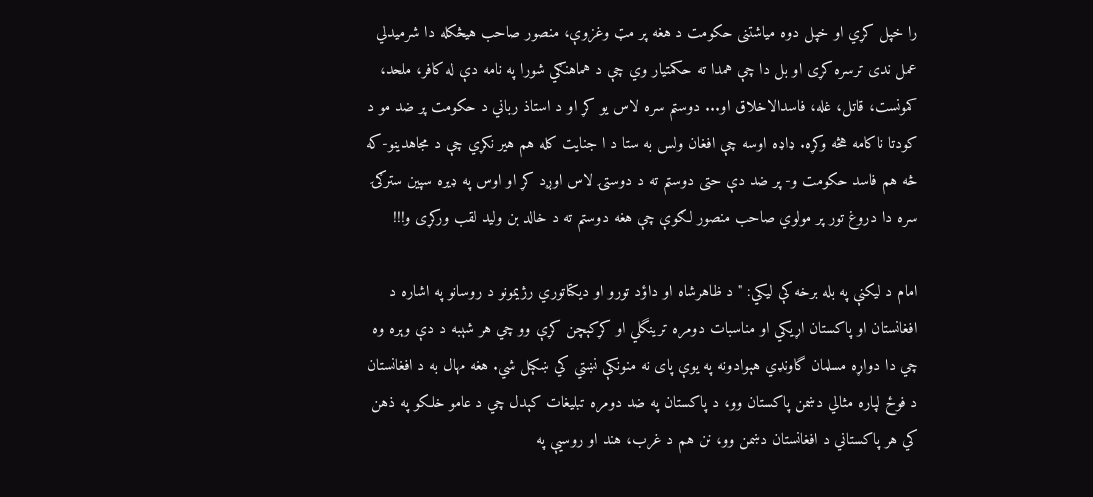را خپل کړي او خپل دوه مياشتنى حکومت د هغه پر مټ وغزوې، منصور صاحب هيڅکله دا شرميدلي عمل ندى ترسره کړى او بل دا چې همدا ته حکمتيار وي چې د هماهنګي شورا په نامه دې له کافر، ملحد، کمونست، قاتل، غله، فاسدالاخلاق او... دوستم سره لاس يو کړ او د استاذ رباني د حکومت پر ضد مو د کودتا ناکامه هڅه وکړه. ډاډه اوسه چې افغان ولس به ستا د ا جنايت کله هم هير نکړي چې د مجاهدينو-که څه هم فاسد حکومت و- پر ضد دې حتى دوستم ته د دوستۍ لاس اوږد کړ او اوس په ډيره سپين سترګۍ سره دا دروغ تور پر مولوي صاحب منصور لګوې چې هغه دوستم ته د خالد بن وليد لقب ورکړى و!!!

امام د ليکنې په بله برخه کې ليکي: " د ظاهرشاه او داؤد تورو او ديكتاتوري رژيمونو د روسانو په اشاره د افغانستان او پاكستان اړيكي او مناسبات دومره ترينگلي او كړكېچن كړې وو چي هر شېبه د دې وېره وه چي دا دواړه مسلمان گاونډي هېوادونه په يوې پاى نه منونكې نښتي كي ښكېل شي. هغه مهال به د افغانستان د فوځ لپاره مثالي دښمن پاكستان وو، د پاكستان په ضد دومره تبليغات كېدل چي د عامو خلكو په ذهن كي هر پاكستاني د افغانستان دښمن وو، نن هم د غرب، هند او روسيې په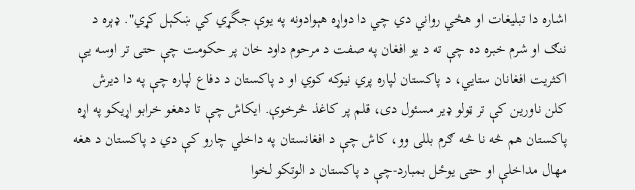اشاره دا تبليغات او هڅي رواني دي چي دا دواړه هېوادونه په يوې جگړي كي ښكېل كړي". ډېره د ننګ او شرم خبره ده چې ته د يو افغان په صفت د مرحوم داود خان پر حکومت چې حتى تر اوسه يې اکثريت افغانان ستايي، د پاکستان لپاره پري نيوکه کوي او د پاکستان د دفاع لپاره چې په دا ديرش کلن ناورين کې تر ټولو ډير مسئول دى، قلم پر کاغذ څرخوې. ايکاش چې تا دهغو خرابو اړيکو په اړه پاکستان هم څه نا څه ګرم بللى وو، کاش چې د افغانستان په داخلي چارو کې دي د پاکستان د هغه مهال مداخلې او حتى يوځل بمبارد-چې د پاکستان د الوتکو لخوا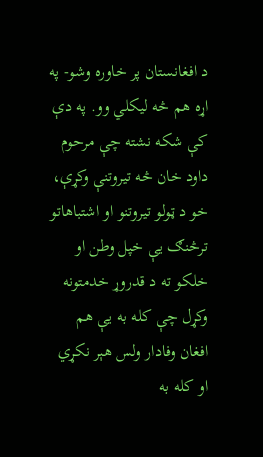د افغانستان پر خاوره وشو- په اړه هم څه ليکلي وو. په دې کې شکه نشته چې مرحوم داود خان څه تيروتنې وکړې، خو د ټولو تيروتنو او اشتباهاتو ترڅنګ يې خپل وطن او خلکو ته د قدروړ خدمتونه وکړل چې کله به يې هم افغان وفادار ولس هېر نکړي او کله به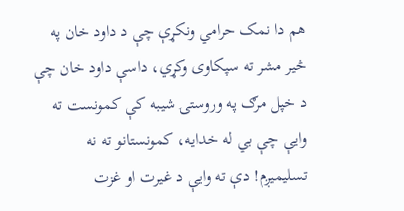هم دا نمک حرامي ونکړې چې د داود خان په څير مشر ته سپکاوى وکړي، داسې داود خان چې د خپل مرګ په وروستۍ شيبه کې کمونست ته وايې چې بي له خدايه، کمونستانو ته نه تسليميږم! دې ته وايې د غيرت او غزت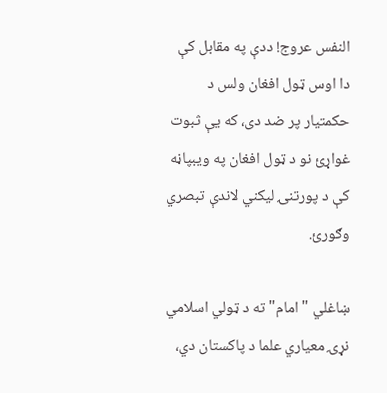النفس عروج! ددې په مقابل کې دا اوس ټول افغان ولس د حکمتيار پر ضد دى، که يې ثبوت غواړئ نو د ټول افغان په ويبپاڼه کې د پورتنۍ ليکني لاندې تبصري وګورئ.

ښاغلي "امام" ته د ټولي اسلامي نړۍ معياري علما د پاکستان دي،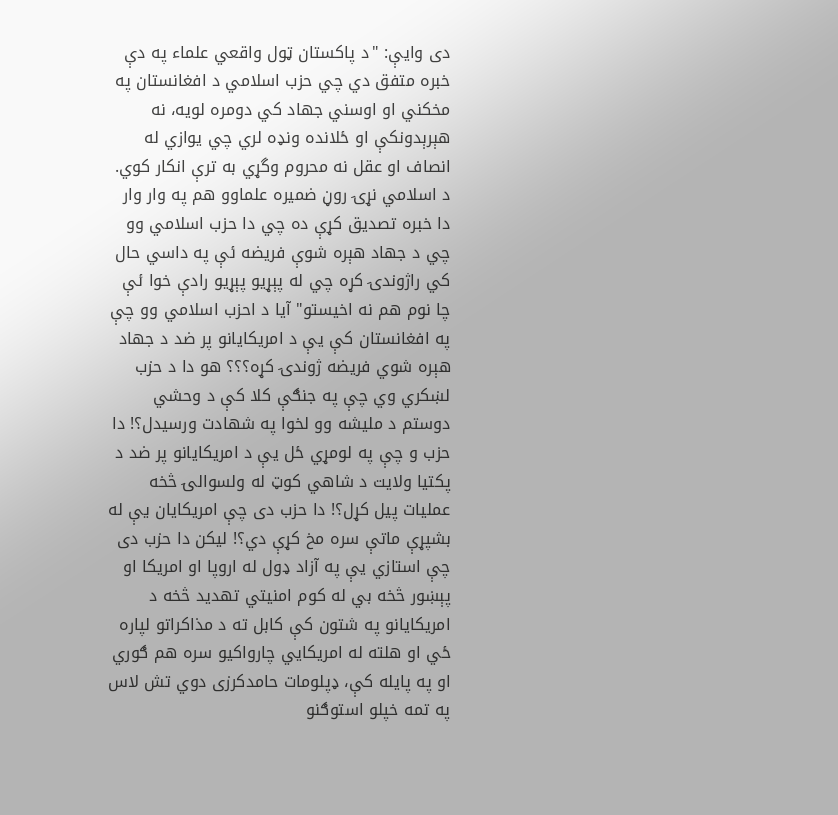دى وايې: "د پاكستان ټول واقعي علماء په دې خبره متفق دي چي حزب اسلامي د افغانستان په مخكني او اوسني جهاد كي دومره لويه، نه هېرېدونكې او ځلانده ونډه لري چي يوازي له انصاف او عقل نه محروم وگړي به ترې انكار كوي. د اسلامي نړۍ روڼ ضميره علماوو هم په وار وار دا خبره تصديق كړې ده چي دا حزب اسلامي وو چي د جهاد هېره شوې فريضه ئې په داسي حال كي راژوندۍ كړه چي له پېړيو پېړيو رادې خوا ئې چا نوم هم نه اخيستو" آيا د احزب اسلامي وو چې په افغانستان کې يې د امريکايانو پر ضد د جهاد هېره شوي فريضه ژوندۍ کړه؟؟؟ هو دا د حزب لښکري وي چې په جنګې کلا کې د وحشي دوستم د مليشه وو لخوا په شهادت ورسيدل؟! دا حزب و چې په لومړي ځل يې د امريکايانو پر ضد د پکتيا ولايت د شاهي کوټ له ولسوالۍ څخه عمليات پيل کړل؟! دا حزب دى چې امريکايان يې له بشپړې ماتې سره مخ کړې دي؟! ليکن دا حزب دى چې استازي يې په آزاد ډول له اروپا او امريکا او پېښور څخه بي له کوم امنيتي تهديد څخه د امريکايانو په شتون کې کابل ته د مذاکراتو لپاره ځي او هلته له امريکايي چارواکيو سره هم ګوري او په پايله کې، ډپلومات حامدکرزى دوي تش لاس په تمه خپلو استوګنو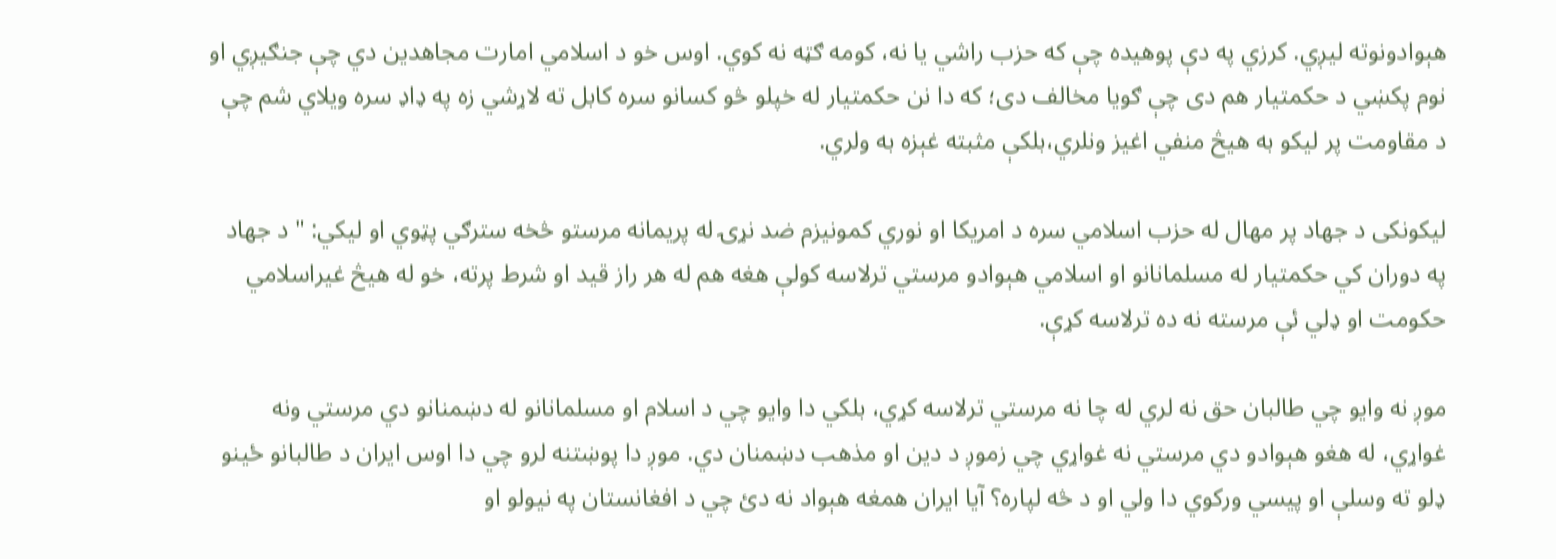هېوادونوته ليږي. کرزي په دې پوهيده چې که حزب راشي يا نه، کومه ګټه نه کوي. اوس خو د اسلامي امارت مجاهدين دي چې جنګيږي او نوم پکښي د حکمتيار هم دى چې ګويا مخالف دى؛ که دا نن حکمتيار له خپلو څو کسانو سره کابل ته لاړشي زه په ډاډ سره ويلاي شم چې د مقاومت پر ليکو به هيڅ منفي اغيز ونلري،بلکې مثبته غېزه به ولري.

ليکونکى د جهاد پر مهال له حزب اسلامي سره د امريکا او نوري کمونيزم ضد نړۍ له پريمانه مرستو څخه سترګي پټوي او ليکي: " د جهاد په دوران كي حكمتيار له مسلمانانو او اسلامي هېوادو مرستي ترلاسه كولې هغه هم له هر راز قيد او شرط پرته، خو له هيڅ غيراسلامي حكومت او ډلي ئې مرسته نه ده ترلاسه كړې.

موږ نه وايو چي طالبان حق نه لري له چا نه مرستي ترلاسه كړي، بلكي دا وايو چي د اسلام او مسلمانانو له دښمنانو دي مرستي ونه غواړي، له هغو هېوادو دي مرستي نه غواړي چي زموږ د دين او مذهب دښمنان دي. موږ دا پوښتنه لرو چي دا اوس ايران د طالبانو ځينو ډلو ته وسلې او پيسي وركوي دا ولي او د څه لپاره؟ آيا ايران همغه هېواد نه دئ چي د افغانستان په نيولو او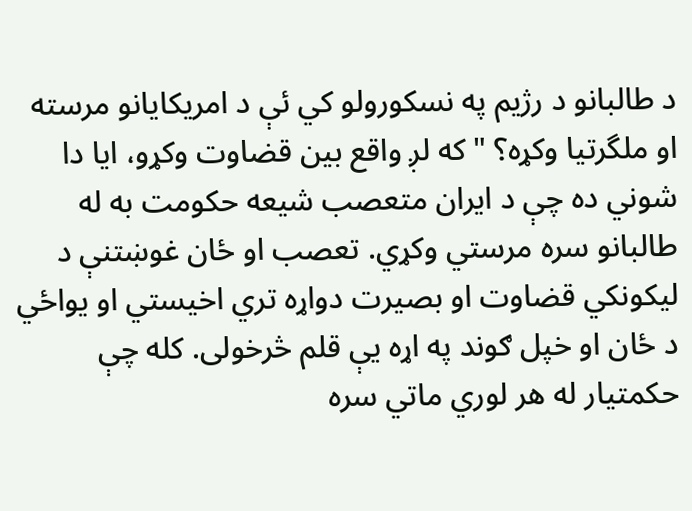د طالبانو د رژيم په نسكورولو كي ئې د امريكايانو مرسته او ملگرتيا وكړه؟ " که لږ واقع بين قضاوت وکړو، ايا دا شوني ده چې د ايران متعصب شيعه حکومت به له طالبانو سره مرستي وکړي. تعصب او ځان غوښتنې د ليکونکي قضاوت او بصيرت دواړه تري اخيستي او يواځي د ځان او خپل ګوند په اړه يې قلم څرخولى. کله چې حکمتيار له هر لوري ماتي سره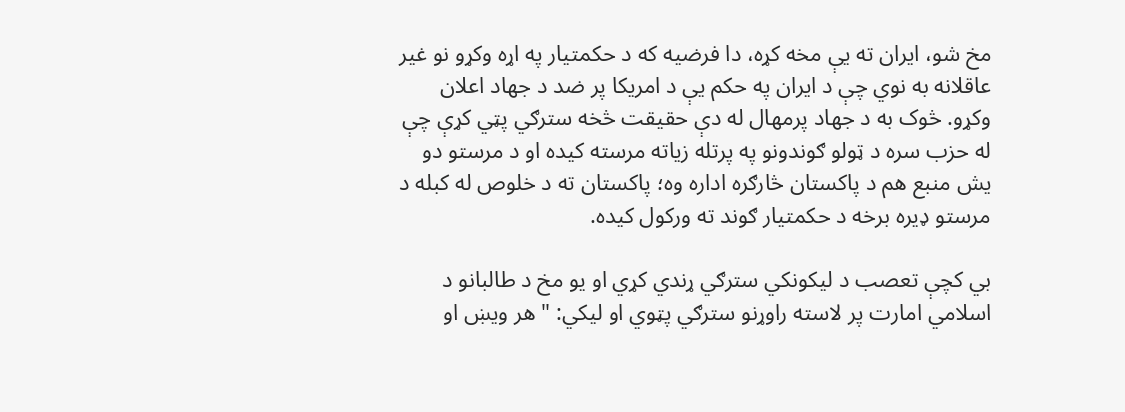مخ شو، ايران ته يې مخه کړه، دا فرضيه که د حکمتيار په اړه وکړو نو غير عاقلانه به نوي چې د ايران په حکم يې د امريکا پر ضد د جهاد اعلان وکړو. څوک به د جهاد پرمهال له دې حقيقت څخه سترګي پټي کړې چې له حزب سره د ټولو ګوندونو په پرتله زياته مرسته کيده او د مرستو دو يش منبع هم د پاکستان څارګره اداره وه؛ پاکستان ته د خلوص له کبله د مرستو ډيره برخه د حکمتيار ګوند ته ورکول کيده.

بي کچې تعصب د ليکونکي سترګي ړندي کړي او يو مخ د طالبانو د اسلامي امارت پر لاسته راوړنو سترګي پټوي او ليکي: " هر ويښ او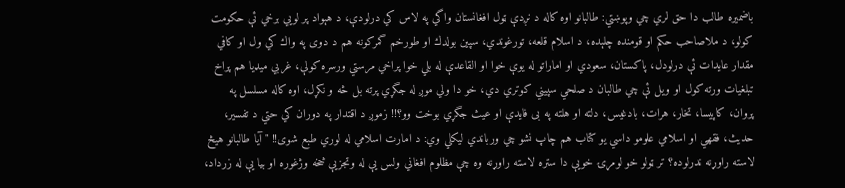باضميره طالب دا حق لري چي وپوښتي: طالبانو اوه كاله د نږدې ټول افغانستان واگي په لاس كي درلودې، د هېواد پر لويي برخي ئې حكومت كولو، د ملاصاحب حكم او قومنده چلېده، د اسلام قلعه، تورغوندي، سپين بولدك او طورخم گمركونه هم د دوى په واك كي ول او كافي مقدار عايدات ئې درلودل، پاكستان، سعودي او اماراتو له يوې خوا او القاعدې له بلي خوا پراخي مرستي ورسره كولې، غربي ميډيا هم پراخ تبلغيات ورته كول او ويل ئې چي طالبان د صلحي سپيني كوتري دي، خو دا ولي موږ له جگړي پرته بل څه و نكړل، اوه كاله مسلسل په پروان، كاپيسا، تخار، هرات، بادغيس، دلته او هلته په بى فايدې او عيث جگړي بوخت وو؟!! زموږ د اقتدار په دوران كي حتي د تفسير، حديث، فقهي او اسلامي علومو داسي يو كتاب هم چاپ نشو چي ورباندي ليكلي وي: د امارت اسلامي له لوري طبع شوى!! " آيا طالبانو هيڅ لاسته راوړنه ندرلوده؟ تر ټولو خو لومړۍ خويې دا ستره لاسته راوړنه وه چې مظلوم افغاني ولس يې له وتجزيې څخه وژغوره او بيا يې له زرداد،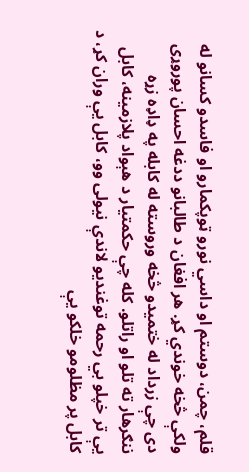قلم، چمن، دوستم او داسي نورو ټوپکمارو او فاسدو کسانو له ولکې څخه خوندي کړ. هر افغان د طالبانو ددغه احسان پوروړى دى چې زرداد له ختميدو څخه وروسته له کابله په ډاډه زړه ننګرهار ته تلو او راتلو. کله چې حکمتيار د هېواد پلازمينه، کابل يې تر خپلو بي رحمه توغنديو لاندې نيولى وو، کابل يې وران کړ، د کابل پر مظلومو خلکو يې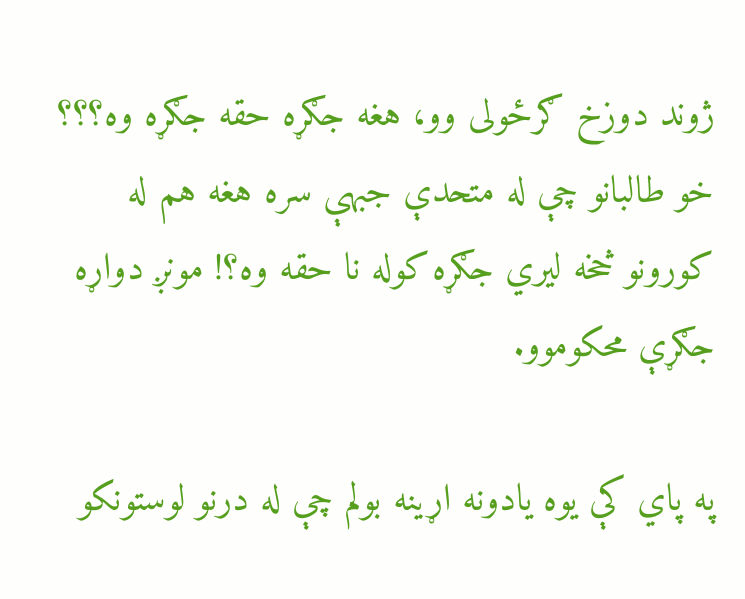ژوند دوزخ ګرځولى وو، هغه جګړه حقه جګړه وه؟؟؟ خو طالبانو چې له متحدې جبهې سره هغه هم له کورونو څخه ليري جګړه کوله نا حقه وه؟! مونږ دواړه جګړې محکوموو.

په پاي کې يوه يادونه اړينه بولم چې له درنو لوستونکو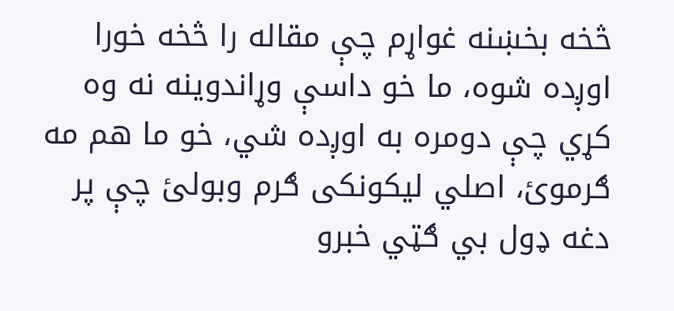څخه بخښنه غواړم چې مقاله را څخه خورا اوږده شوه، ما خو داسې وړاندوينه نه وه کړي چې دومره به اوږده شي، خو ما هم مه ګرموئ، اصلي ليکونکى ګرم وبولئ چې پر دغه ډول بي ګټي خبرو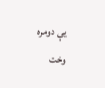يې دومره وخت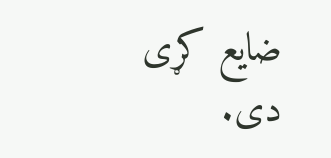ضايع کړى دى.